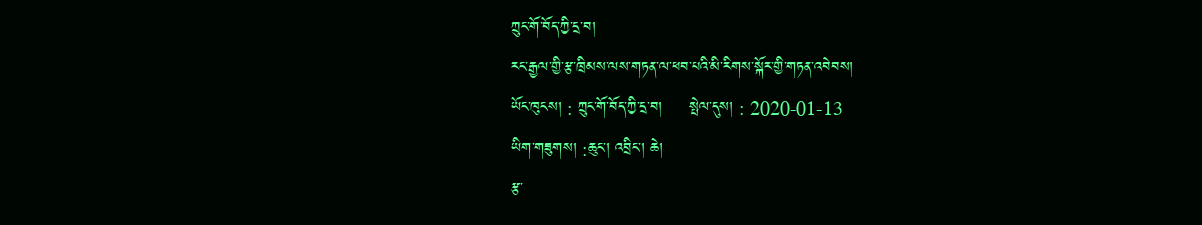ཀྲུང་གོ་བོད་ཀྱི་དྲ་བ།
རང་རྒྱལ་གྱི་རྩ་ཁྲིམས་ལས་གཏན་ལ་ཕབ་པའི་མི་རིགས་སྐོར་གྱི་གཏན་འབེབས།
ཡོང་ཁུངས། : ཀྲུང་གོ་བོད་ཀྱི་དྲ་བ།     སྤེལ་དུས། : 2020-01-13
ཡིག་གཟུགས། :ཆུང་། འབྲིང་། ཆེ།
རྩ་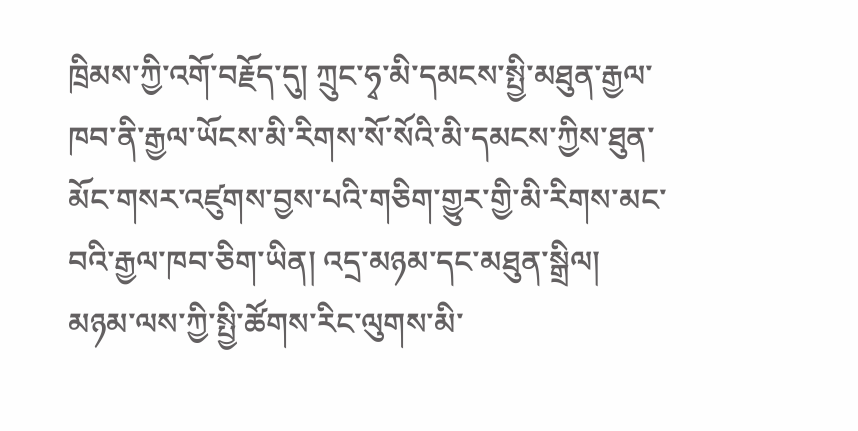ཁྲིམས་ཀྱི་འགོ་བརྗོད་དུ། ཀྲུང་ཧྭ་མི་དམངས་སྤྱི་མཐུན་རྒྱལ་ཁབ་ནི་རྒྱལ་ཡོངས་མི་རིགས་སོ་སོའི་མི་དམངས་ཀྱིས་ཐུན་མོང་གསར་འཛུགས་བྱས་པའི་གཅིག་གྱུར་གྱི་མི་རིགས་མང་བའི་རྒྱལ་ཁབ་ཅིག་ཡིན། འདྲ་མཉམ་དང་མཐུན་སྒྲིལ། མཉམ་ལས་ཀྱི་སྤྱི་ཚོགས་རིང་ལུགས་མི་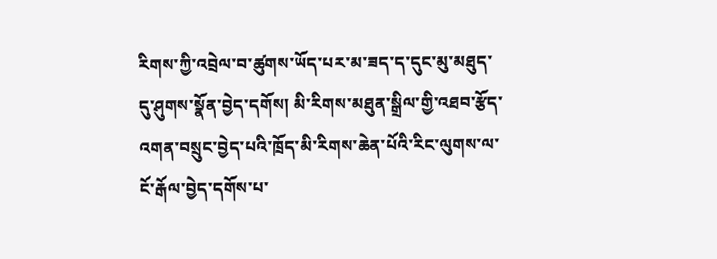རིགས་ཀྱི་འབྲེལ་བ་ཚུགས་ཡོད་པར་མ་ཟད་ད་དུང་མུ་མཐུད་དུ་ཤུགས་སྣོན་བྱེད་དགོས། མི་རིགས་མཐུན་སྒྲིལ་གྱི་འཐབ་རྩོད་འགན་བསྲུང་བྱེད་པའི་ཁྲོད་མི་རིགས་ཆེན་པོའི་རིང་ལུགས་ལ་ངོ་རྒོལ་བྱེད་དགོས་པ་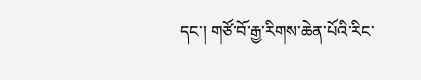དང་། གཙོ་བོ་རྒྱ་རིགས་ཆེན་པོའི་རིང་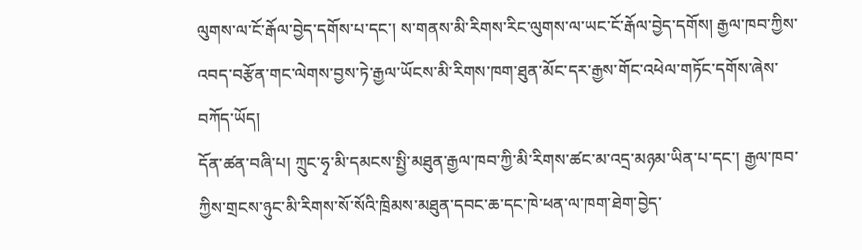ལུགས་ལ་ངོ་རྒོལ་བྱེད་དགོས་པ་དང་། ས་གནས་མི་རིགས་རིང་ལུགས་ལ་ཡང་ངོ་རྒོལ་བྱེད་དགོས། རྒྱལ་ཁབ་ཀྱིས་འབད་བརྩོན་གང་ལེགས་བྱས་ཏེ་རྒྱལ་ཡོངས་མི་རིགས་ཁག་ཐུན་མོང་དར་རྒྱས་གོང་འཕེལ་གཏོང་དགོས་ཞེས་བཀོད་ཡོད།
དོན་ཚན་བཞི་པ། ཀྲུང་ཧྭ་མི་དམངས་སྤྱི་མཐུན་རྒྱལ་ཁབ་ཀྱི་མི་རིགས་ཚང་མ་འདྲ་མཉམ་ཡིན་པ་དང་། རྒྱལ་ཁབ་ཀྱིས་གྲངས་ཉུང་མི་རིགས་སོ་སོའི་ཁྲིམས་མཐུན་དབང་ཆ་དང་ཁེ་ཕན་ལ་ཁག་ཐེག་བྱེད་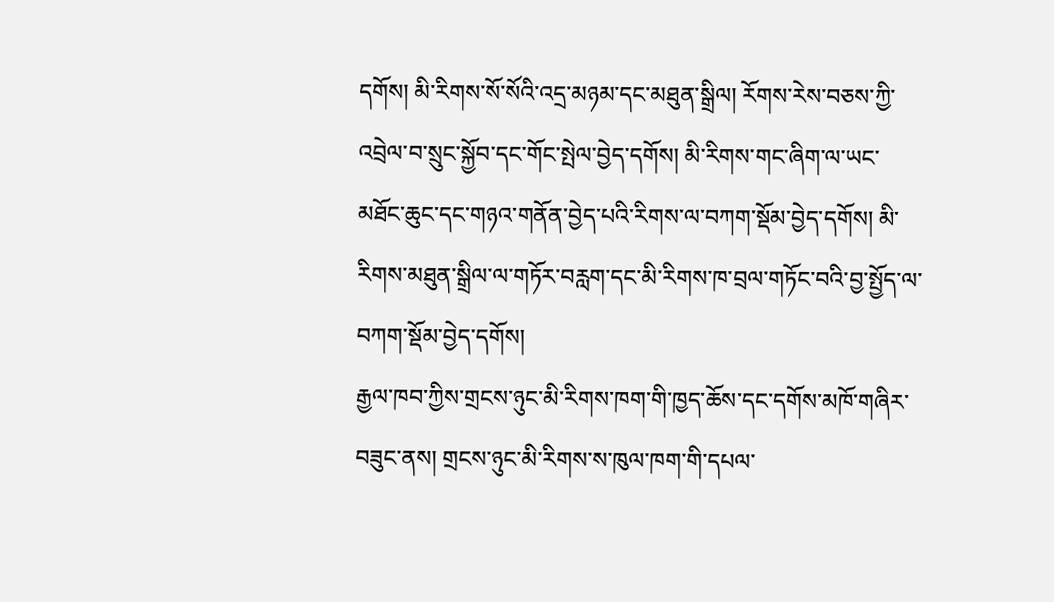དགོས། མི་རིགས་སོ་སོའི་འདྲ་མཉམ་དང་མཐུན་སྒྲིལ། རོགས་རེས་བཅས་ཀྱི་འབྲེལ་བ་སྲུང་སྐྱོབ་དང་གོང་སྤེལ་བྱེད་དགོས། མི་རིགས་གང་ཞིག་ལ་ཡང་མཐོང་ཆུང་དང་གཉའ་གནོན་བྱེད་པའི་རིགས་ལ་བཀག་སྡོམ་བྱེད་དགོས། མི་རིགས་མཐུན་སྒྲིལ་ལ་གཏོར་བརླག་དང་མི་རིགས་ཁ་བྲལ་གཏོང་བའི་བྱ་སྤྱོད་ལ་བཀག་སྡོམ་བྱེད་དགོས།
རྒྱལ་ཁབ་ཀྱིས་གྲངས་ཉུང་མི་རིགས་ཁག་གི་ཁྱད་ཆོས་དང་དགོས་མཁོ་གཞིར་བཟུང་ནས། གྲངས་ཉུང་མི་རིགས་ས་ཁུལ་ཁག་གི་དཔལ་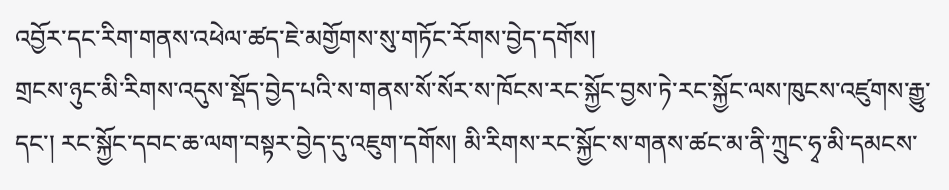འབྱོར་དང་རིག་གནས་འཕེལ་ཚད་ཇེ་མགྱོགས་སུ་གཏོང་རོགས་བྱེད་དགོས།
གྲངས་ཉུང་མི་རིགས་འདུས་སྡོད་བྱེད་པའི་ས་གནས་སོ་སོར་ས་ཁོངས་རང་སྐྱོང་བྱས་ཏེ་རང་སྐྱོང་ལས་ཁུངས་འཛུགས་རྒྱུ་དང་། རང་སྐྱོང་དབང་ཆ་ལག་བསྟར་བྱེད་དུ་འཇུག་དགོས། མི་རིགས་རང་སྐྱོང་ས་གནས་ཚང་མ་ནི་ཀྲུང་ཧྭ་མི་དམངས་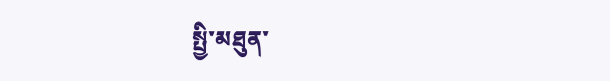སྤྱི་མཐུན་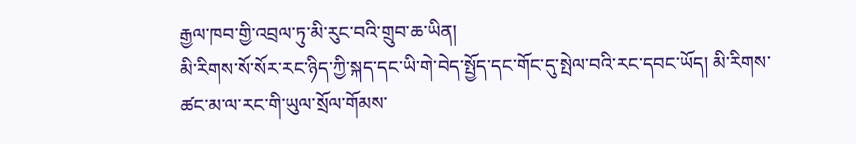རྒྱལ་ཁབ་གྱི་འབྲལ་ཏུ་མི་རུང་བའི་གྲུབ་ཆ་ཡིན།
མི་རིགས་སོ་སོར་རང་ཉིད་ཀྱི་སྐད་དང་ཡི་གེ་བེད་སྤྱོད་དང་གོང་དུ་སྤེལ་བའི་རང་དབང་ཡོད། མི་རིགས་ཚང་མ་ལ་རང་གི་ཡུལ་སྲོལ་གོམས་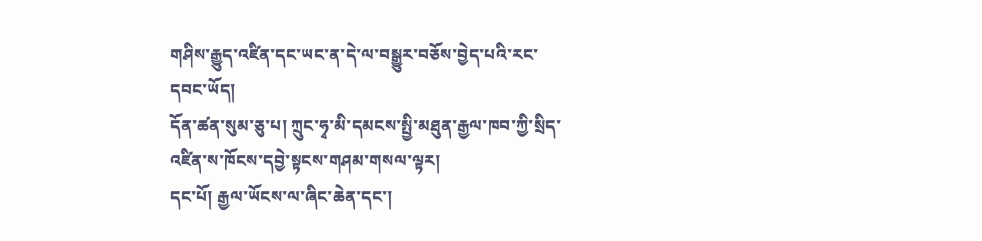གཤིས་རྒྱུད་འཛིན་དང་ཡང་ན་དེ་ལ་བསྒྱུར་བཅོས་བྱེད་པའི་རང་དབང་ཡོད།
དོན་ཚན་སུམ་ཅུ་པ། ཀྲུང་ཧྭ་མི་དམངས་སྤྱི་མཐུན་རྒྱལ་ཁབ་ཀྱི་སྲིད་འཛིན་ས་ཁོངས་དབྱེ་སྟངས་གཤམ་གསལ་ལྟར།
དང་པོ། རྒྱལ་ཡོངས་ལ་ཞིང་ཆེན་དང་།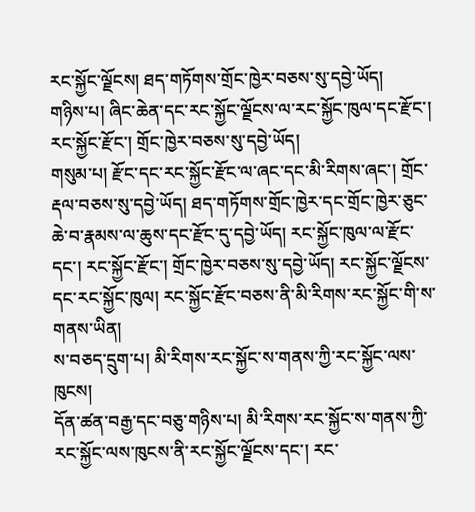རང་སྐྱོང་ལྗོངས། ཐད་གཏོགས་གྲོང་ཁྱེར་བཅས་སུ་དབྱེ་ཡོད།
གཉིས་པ། ཞིང་ཆེན་དང་རང་སྐྱོང་ལྗོངས་ལ་རང་སྐྱོང་ཁུལ་དང་རྫོང་། རང་སྐྱོང་རྫོང་། གྲོང་ཁྱེར་བཅས་སུ་དབྱེ་ཡོད།
གསུམ་པ། རྫོང་དང་རང་སྐྱོང་རྫོང་ལ་ཞང་དང་མི་རིགས་ཞང་། གྲོང་རྡལ་བཅས་སུ་དབྱེ་ཡོད། ཐད་གཏོགས་གྲོང་ཁྱེར་དང་གྲོང་ཁྱེར་ཅུང་ཆེ་བ་རྣམས་ལ་ཆུས་དང་རྫོང་དུ་དབྱེ་ཡོད། རང་སྐྱོང་ཁུལ་ལ་རྫོང་དང་། རང་སྐྱོང་རྫོང་། གྲོང་ཁྱེར་བཅས་སུ་དབྱེ་ཡོད། རང་སྐྱོང་ལྗོངས་དང་རང་སྐྱོང་ཁུལ། རང་སྐྱོང་རྫོང་བཅས་ནི་མི་རིགས་རང་སྐྱོང་གི་ས་གནས་ཡིན།
ས་བཅད་དྲུག་པ། མི་རིགས་རང་སྐྱོང་ས་གནས་ཀྱི་རང་སྐྱོང་ལས་ཁུངས།
དོན་ཚན་བརྒྱ་དང་བཅུ་གཉིས་པ། མི་རིགས་རང་སྐྱོང་ས་གནས་ཀྱི་རང་སྐྱོང་ལས་ཁུངས་ནི་རང་སྐྱོང་ལྗོངས་དང་། རང་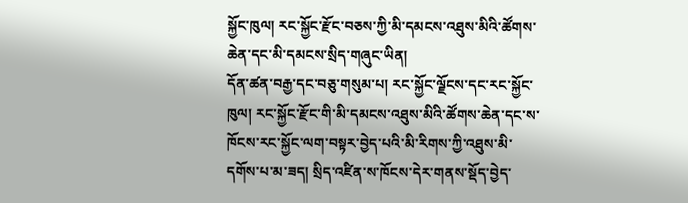སྐྱོང་ཁུལ། རང་སྐྱོང་རྫོང་བཅས་ཀྱི་མི་དམངས་འཐུས་མིའི་ཚོགས་ཆེན་དང་མི་དམངས་སྲིད་གཞུང་ཡིན།
དོན་ཚན་བརྒྱ་དང་བཅུ་གསུམ་པ། རང་སྐྱོང་ལྗོངས་དང་རང་སྐྱོང་ཁུལ། རང་སྐྱོང་རྫོང་གི་མི་དམངས་འཐུས་མིའི་ཚོགས་ཆེན་དང་ས་ཁོངས་རང་སྐྱོང་ལག་བསྟར་བྱེད་པའི་མི་རིགས་ཀྱི་འཐུས་མི་དགོས་པ་མ་ཟད། སྲིད་འཛིན་ས་ཁོངས་དེར་གནས་སྡོད་བྱེད་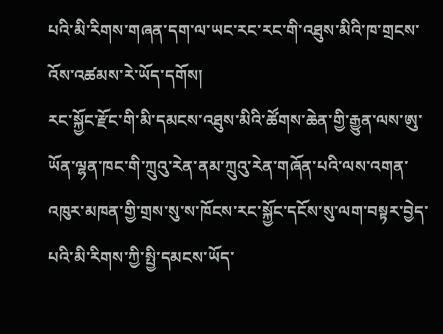པའི་མི་རིགས་གཞན་དག་ལ་ཡང་རང་རང་གི་འཐུས་མིའི་ཁ་གྲངས་འོས་འཚམས་རེ་ཡོད་དགོས།
རང་སྐྱོང་རྫོང་གི་མི་དམངས་འཐུས་མིའི་ཚོགས་ཆེན་གྱི་རྒྱུན་ལས་ཨུ་ཡོན་ལྷན་ཁང་གི་ཀྲུའུ་རེན་ནམ་ཀྲུའུ་རེན་གཞོན་པའི་ལས་འགན་འཁུར་མཁན་གྱི་གྲས་སུ་ས་ཁོངས་རང་སྐྱོང་དངོས་སུ་ལག་བསྟར་བྱེད་པའི་མི་རིགས་ཀྱི་སྤྱི་དམངས་ཡོད་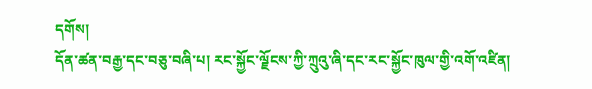དགོས།
དོན་ཚན་བརྒྱ་དང་བཅུ་བཞི་པ། རང་སྐྱོང་ལྗོངས་ཀྱི་ཀྲུའུ་ཞི་དང་རང་སྐྱོང་ཁུལ་གྱི་འགོ་འཛིན།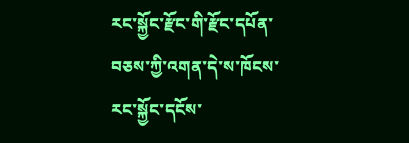རང་སྐྱོང་རྫོང་གི་རྫོང་དཔོན་བཅས་ཀྱི་འགན་དེ་ས་ཁོངས་རང་སྐྱོང་དངོས་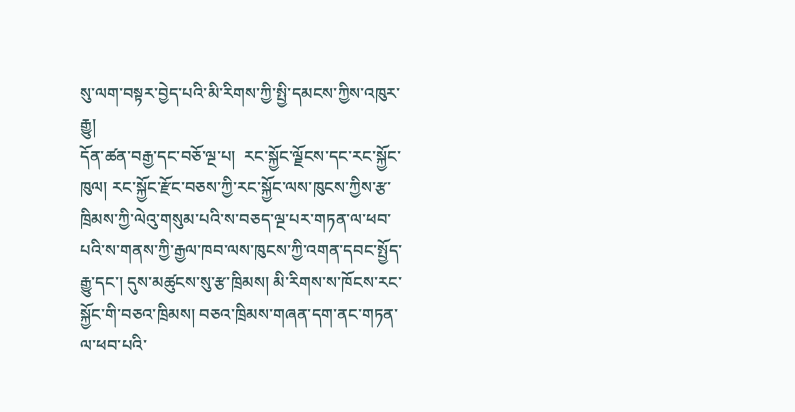སུ་ལག་བསྟར་བྱེད་པའི་མི་རིགས་ཀྱི་སྤྱི་དམངས་ཀྱིས་འཁུར་རྒྱུ།
དོན་ཚན་བརྒྱ་དང་བཅོ་ལྔ་པ།  རང་སྐྱོང་ལྗོངས་དང་རང་སྐྱོང་ཁུལ། རང་སྐྱོང་རྫོང་བཅས་ཀྱི་རང་སྐྱོང་ལས་ཁུངས་ཀྱིས་རྩ་ཁྲིམས་ཀྱི་ལེའུ་གསུམ་པའི་ས་བཅད་ལྔ་པར་གཏན་ལ་ཕབ་པའི་ས་གནས་ཀྱི་རྒྱལ་ཁབ་ལས་ཁུངས་ཀྱི་འགན་དབང་སྤྱོད་རྒྱུ་དང་། དུས་མཚུངས་སུ་རྩ་ཁྲིམས། མི་རིགས་ས་ཁོངས་རང་སྐྱོང་གི་བཅའ་ཁྲིམས། བཅའ་ཁྲིམས་གཞན་དག་ནང་གཏན་ལ་ཕབ་པའི་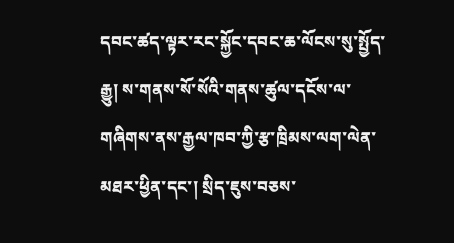དབང་ཚད་ལྟར་རང་སྐྱོང་དབང་ཆ་ལོངས་སུ་སྤྱོད་རྒྱུ། ས་གནས་སོ་སོའི་གནས་ཚུལ་དངོས་ལ་གཞིགས་ནས་རྒྱལ་ཁབ་ཀྱི་རྩ་ཁྲིམས་ལག་ལེན་མཐར་ཕྱིན་དང་། སྲིད་ཇུས་བཅས་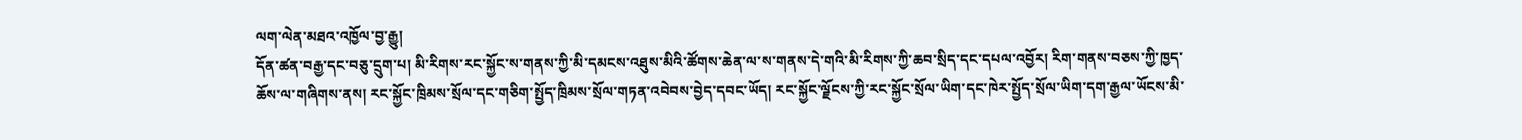ལག་ལེན་མཐའ་འཁྱོལ་བྱ་རྒྱུ།
དོན་ཚན་བརྒྱ་དང་བཅུ་དྲུག་པ། མི་རིགས་རང་སྐྱོང་ས་གནས་ཀྱི་མི་དམངས་འཐུས་མིའི་ཚོགས་ཆེན་ལ་ས་གནས་དེ་གའི་མི་རིགས་ཀྱི་ཆབ་སྲིད་དང་དཔལ་འབྱོར། རིག་གནས་བཅས་ཀྱི་ཁྱད་ཆོས་ལ་གཞིགས་ནས། རང་སྐྱོང་ཁྲིམས་སྲོལ་དང་གཅིག་སྤྱོད་ཁྲིམས་སྲོལ་གཏན་འབེབས་བྱེད་དབང་ཡོད། རང་སྐྱོང་ལྗོངས་ཀྱི་རང་སྐྱོང་སྲོལ་ཡིག་དང་ཁེར་སྤྱོད་སྲོལ་ཡིག་དག་རྒྱལ་ཡོངས་མི་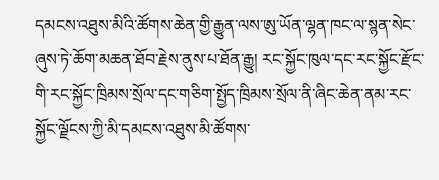དམངས་འཐུས་མིའི་ཚོགས་ཆེན་གྱི་རྒྱུན་ལས་ཨུ་ཡོན་ལྷན་ཁང་ལ་སྙན་སེང་ཞུས་ཏེ་ཆོག་མཆན་ཐོབ་རྗེས་ནུས་པ་ཐོན་རྒྱུ། རང་སྐྱོང་ཁུལ་དང་རང་སྐྱོང་རྫོང་གི་རང་སྐྱོང་ཁྲིམས་སྲོལ་དང་གཅིག་སྤྱོད་ཁྲིམས་སྲོལ་ནི་ཞིང་ཆེན་ནམ་རང་སྐྱོང་ལྗོངས་ཀྱི་མི་དམངས་འཐུས་མི་ཚོགས་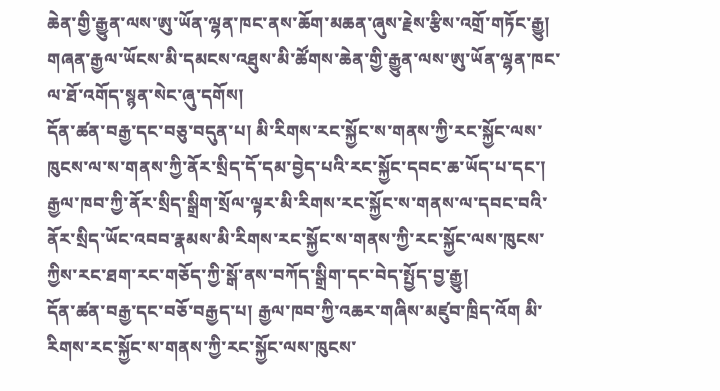ཆེན་གྱི་རྒྱུན་ལས་ཨུ་ཡོན་ལྷན་ཁང་ནས་ཆོག་མཆན་ཞུས་རྗེས་རྩིས་འགྲོ་གཏོང་རྒྱུ། གཞན་རྒྱལ་ཡོངས་མི་དམངས་འཐུས་མི་ཚོགས་ཆེན་གྱི་རྒྱུན་ལས་ཨུ་ཡོན་ལྷན་ཁང་ལ་ཐོ་འགོད་སྙན་སེང་ཞུ་དགོས།
དོན་ཚན་བརྒྱ་དང་བཅུ་བདུན་པ། མི་རིགས་རང་སྐྱོང་ས་གནས་ཀྱི་རང་སྐྱོང་ལས་ཁུངས་ལ་ས་གནས་ཀྱི་ནོར་སྲིད་དོ་དམ་བྱེད་པའི་རང་སྐྱོང་དབང་ཆ་ཡོད་པ་དང་། རྒྱལ་ཁབ་ཀྱི་ནོར་སྲིད་སྒྲིག་སྲོལ་ལྟར་མི་རིགས་རང་སྐྱོང་ས་གནས་ལ་དབང་བའི་ནོར་སྲིད་ཡོང་འབབ་རྣམས་མི་རིགས་རང་སྐྱོང་ས་གནས་ཀྱི་རང་སྐྱོང་ལས་ཁུངས་ཀྱིས་རང་ཐག་རང་གཅོད་ཀྱི་སྒོ་ནས་བཀོད་སྒྲིག་དང་བེད་སྤྱོད་བྱ་རྒྱུ།
དོན་ཚན་བརྒྱ་དང་བཅོ་བརྒྱད་པ། རྒྱལ་ཁབ་ཀྱི་འཆར་གཞིས་མཛུབ་ཁྲིད་འོག མི་རིགས་རང་སྐྱོང་ས་གནས་ཀྱི་རང་སྐྱོང་ལས་ཁུངས་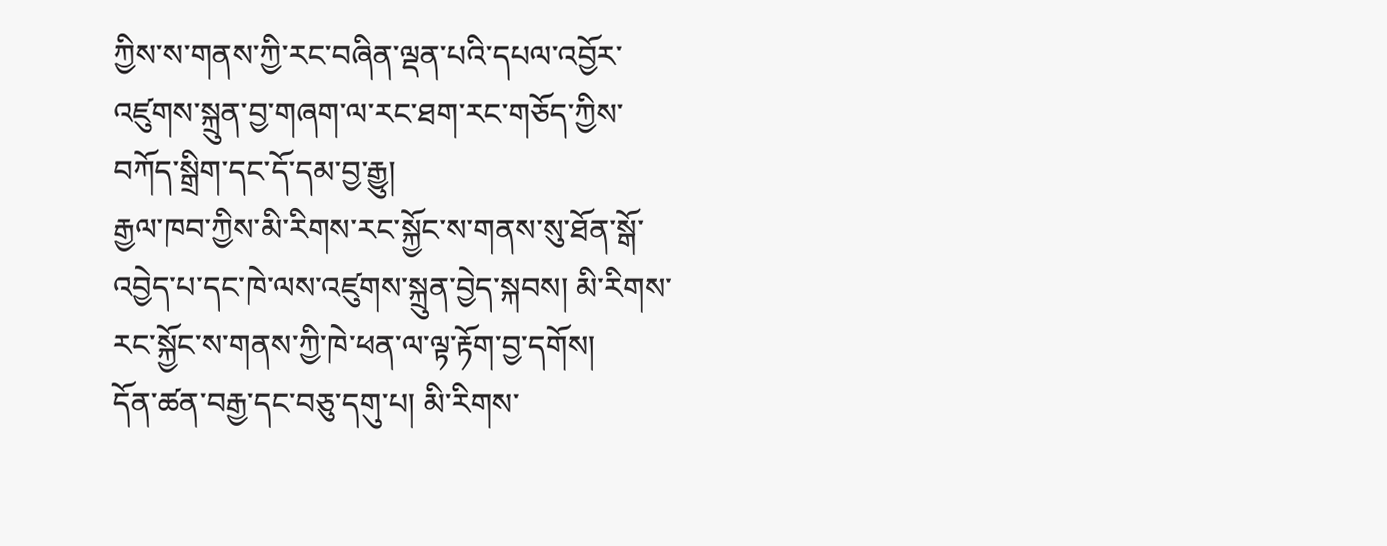ཀྱིས་ས་གནས་ཀྱི་རང་བཞིན་ལྡན་པའི་དཔལ་འབྱོར་འཛུགས་སྐྲུན་བྱ་གཞག་ལ་རང་ཐག་རང་གཅོད་ཀྱིས་བཀོད་སྒྲིག་དང་དོ་དམ་བྱ་རྒྱུ།
རྒྱལ་ཁབ་ཀྱིས་མི་རིགས་རང་སྐྱོང་ས་གནས་སུ་ཐོན་སྒོ་འབྱེད་པ་དང་ཁེ་ལས་འཛུགས་སྐྲུན་བྱེད་སྐབས། མི་རིགས་རང་སྐྱོང་ས་གནས་ཀྱི་ཁེ་ཕན་ལ་ལྟ་རྟོག་བྱ་དགོས།
དོན་ཚན་བརྒྱ་དང་བཅུ་དགུ་པ། མི་རིགས་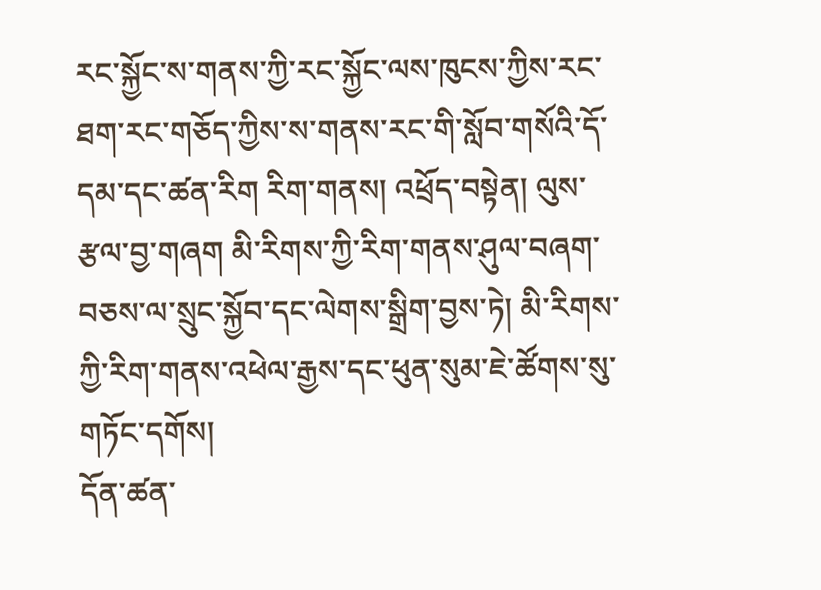རང་སྐྱོང་ས་གནས་ཀྱི་རང་སྐྱོང་ལས་ཁུངས་ཀྱིས་རང་ཐག་རང་གཅོད་ཀྱིས་ས་གནས་རང་གི་སློབ་གསོའི་དོ་དམ་དང་ཚན་རིག རིག་གནས། འཕྲོད་བསྟེན། ལུས་རྩལ་བྱ་གཞག མི་རིགས་ཀྱི་རིག་གནས་ཤུལ་བཞག་བཅས་ལ་སྲུང་སྐྱོབ་དང་ལེགས་སྒྲིག་བྱས་ཏེ། མི་རིགས་ཀྱི་རིག་གནས་འཕེལ་རྒྱས་དང་ཕུན་སུམ་ཇེ་ཚོགས་སུ་གཏོང་དགོས།
དོན་ཚན་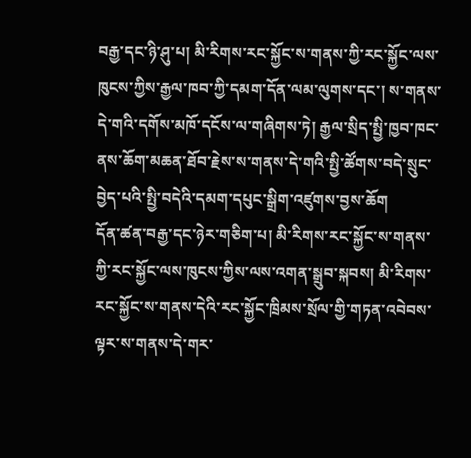བརྒྱ་དང་ཉི་ཤུ་པ། མི་རིགས་རང་སྐྱོང་ས་གནས་ཀྱི་རང་སྐྱོང་ལས་ཁུངས་ཀྱིས་རྒྱལ་ཁབ་ཀྱི་དམག་དོན་ལམ་ལུགས་དང་། ས་གནས་དེ་གའི་དགོས་མཁོ་དངོས་ལ་གཞིགས་ཏེ། རྒྱལ་སྲིད་སྤྱི་ཁྱབ་ཁང་ནས་ཆོག་མཆན་ཐོབ་རྗེས་ས་གནས་དེ་གའི་སྤྱི་ཚོགས་བདེ་སྲུང་བྱེད་པའི་སྤྱི་བདེའི་དམག་དཔུང་སྒྲིག་འཛུགས་བྱས་ཆོག
དོན་ཚན་བརྒྱ་དང་ཉེར་གཅིག་པ། མི་རིགས་རང་སྐྱོང་ས་གནས་ཀྱི་རང་སྐྱོང་ལས་ཁུངས་ཀྱིས་ལས་འགན་སྒྲུབ་སྐབས། མི་རིགས་རང་སྐྱོང་ས་གནས་དེའི་རང་སྐྱོང་ཁྲིམས་སྲོལ་གྱི་གཏན་འབེབས་ལྟར་ས་གནས་དེ་གར་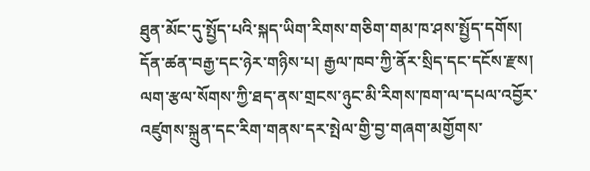ཐུན་མོང་དུ་སྤྱོད་པའི་སྐད་ཡིག་རིགས་གཅིག་གམ་ཁ་ཤས་སྤྱོད་དགོས།
དོན་ཚན་བརྒྱ་དང་ཉེར་གཉིས་པ། རྒྱལ་ཁབ་ཀྱི་ནོར་སྲིད་དང་དངོས་རྫས། ལག་རྩལ་སོགས་ཀྱི་ཐད་ནས་གྲངས་ཉུང་མི་རིགས་ཁག་ལ་དཔལ་འབྱོར་འཛུགས་སྐྲུན་དང་རིག་གནས་དར་སྤེལ་གྱི་བྱ་གཞག་མགྱོགས་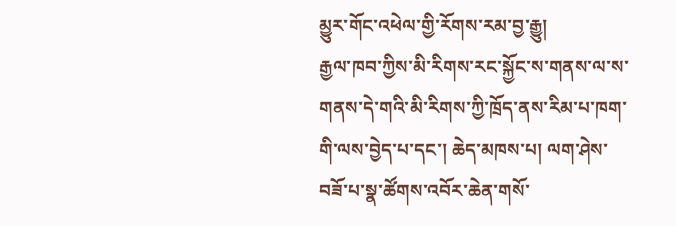མྱུར་གོང་འཕེལ་གྱི་རོགས་རམ་བྱ་རྒྱུ།
རྒྱལ་ཁབ་ཀྱིས་མི་རིགས་རང་སྐྱོང་ས་གནས་ལ་ས་གནས་དེ་གའི་མི་རིགས་ཀྱི་ཁྲོད་ནས་རིམ་པ་ཁག་གི་ལས་བྱེད་པ་དང་། ཆེད་མཁས་པ། ལག་ཤེས་བཟོ་པ་སྣ་ཚོགས་འབོར་ཆེན་གསོ་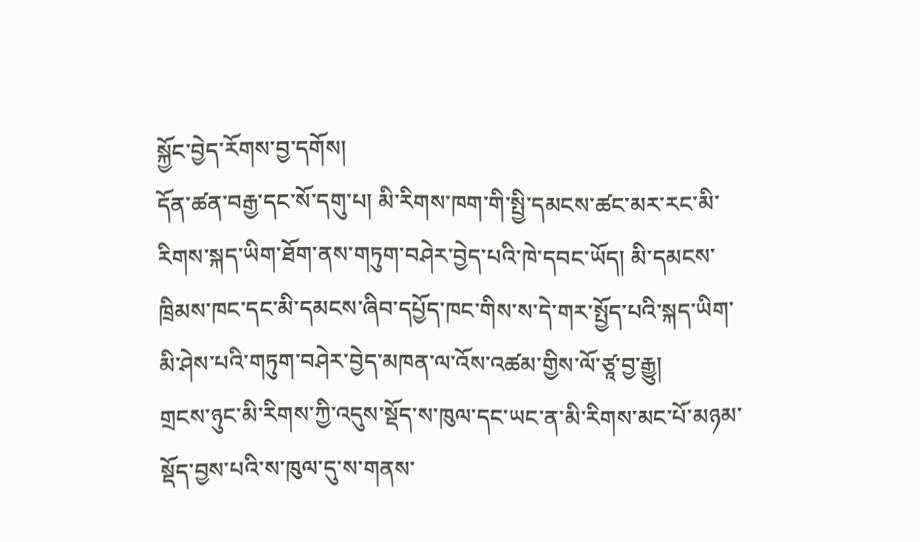སྐྱོང་བྱེད་རོགས་བྱ་དགོས།
དོན་ཚན་བརྒྱ་དང་སོ་དགུ་པ། མི་རིགས་ཁག་གི་སྤྱི་དམངས་ཚང་མར་རང་མི་རིགས་སྐད་ཡིག་ཐོག་ནས་གཏུག་བཤེར་བྱེད་པའི་ཁེ་དབང་ཡོད། མི་དམངས་ཁྲིམས་ཁང་དང་མི་དམངས་ཞིབ་དཔྱོད་ཁང་གིས་ས་དེ་གར་སྤྱོད་པའི་སྐད་ཡིག་མི་ཤེས་པའི་གཏུག་བཤེར་བྱེད་མཁན་ལ་འོས་འཚམ་གྱིས་ལོ་ཙཱ་བྱ་རྒྱུ།
གྲངས་ཉུང་མི་རིགས་ཀྱི་འདུས་སྡོད་ས་ཁུལ་དང་ཡང་ན་མི་རིགས་མང་པོ་མཉམ་སྡོད་བྱས་པའི་ས་ཁུལ་དུ་ས་གནས་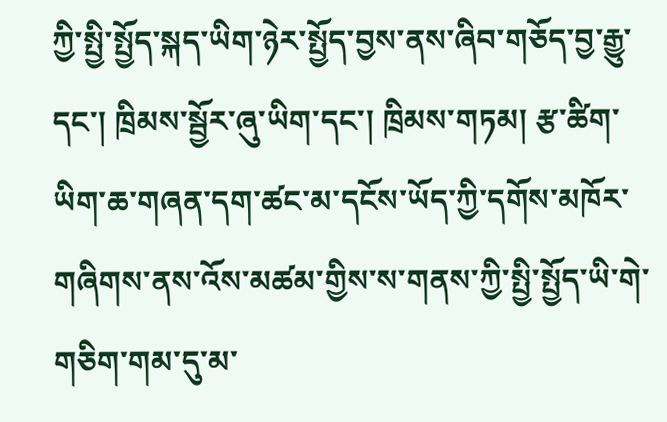ཀྱི་སྤྱི་སྤྱོད་སྐད་ཡིག་ཉེར་སྤྱོད་བྱས་ནས་ཞིབ་གཅོད་བྱ་རྒྱུ་དང་། ཁྲིམས་སྦྱོར་ཞུ་ཡིག་དང་། ཁྲིམས་གཏམ། རྩ་ཚིག་ཡིག་ཆ་གཞན་དག་ཚང་མ་དངོས་ཡོད་ཀྱི་དགོས་མཁོར་གཞིགས་ནས་འོས་མཚམ་གྱིས་ས་གནས་ཀྱི་སྤྱི་སྤྱོད་ཡི་གེ་གཅིག་གམ་དུ་མ་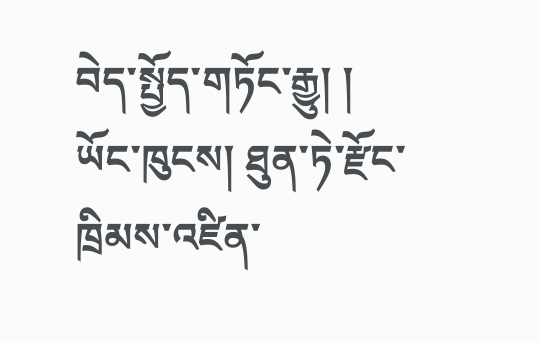བེད་སྤྱོད་གཏོང་རྒྱུ། །
ཡོང་ཁུངས། ཐུན་ཏེ་རྫོང་ཁྲིམས་འཛིན་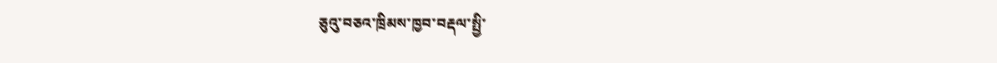ཅུའུ་བཅའ་ཁྲིམས་ཁྱབ་བརྡལ་སྤྱི་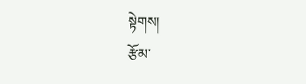སྟེགས།
རྩོམ་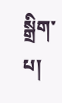སྒྲིག་པ།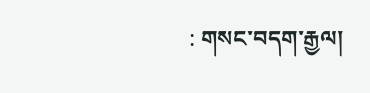: གསང་བདག་རྒྱལ།